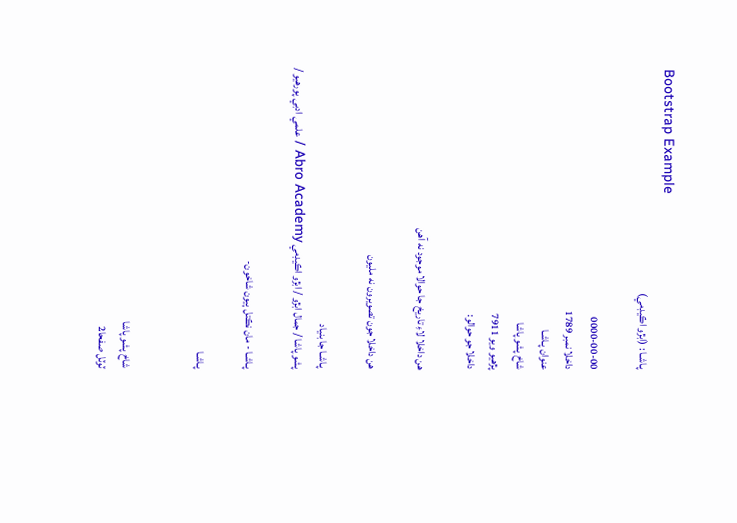Bootstrap Example
پـاشـا : (ابڙو اڪيڊمي)

0000-00-00
داخلا نمبر 1789
عنوان پـاشـا
شاخ پشو پاشا
پڙهيو ويو 7911
داخلا جو حوالو:

هن داخلا لاءِ تاريخ جا حوالا موجود نه آهن

هن داخلا جون تصويرون نه مليون

پـاشـا جا بنياد
پشو پاشا / جمال ابڙو / ابڙو اڪيڊمي Abro Academy / علمي ادبي پورهيو /

پـاشـا - مان نڪتل ٻيون شاخون-

پـاشـا


شاخ پشو پاشا
ٽوٽل صفحا2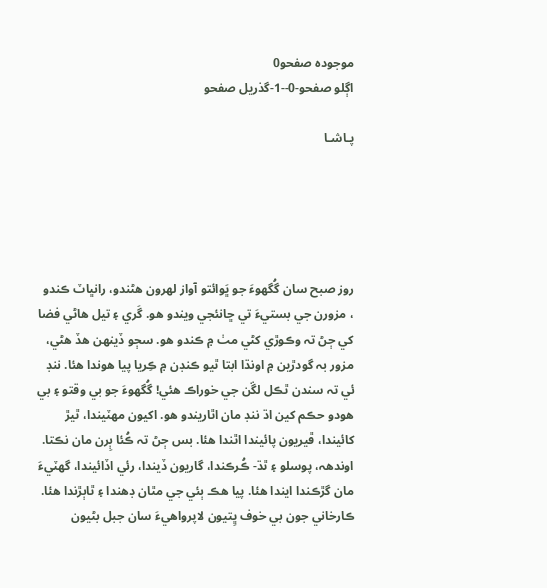موجودہ صفحو0
اڳلو صفحو-0--1-گذريل صفحو

پـاشـا





روز صبح سان گُگهوءَ جو ڀَوائتو آواز لهرون هڻندو، رانڀاٽ ڪندو ، مزورن جي بستيءَ تي ڇانئجي ويندو هو. گَري ۽ تيل ھاڻي فضا کي ڄڻ تہ وڪوڙي کڻي مٺ ۾ ڪندو ھو. سڄو ڏينھن ھڏ ھڻي، مزور بہ گودڙين ۾ اونڌا ابتا ٿيو ڪنڊن ۾ ڪِريا پيا ھوندا ھئا. ننڊ ئي تہ سندن ٿڪل لڱن جي خوراڪ ھئي! گُگهوءَ جو بي وقتو ۽ بي ھودو حڪم کين اڌ ننڊ مان اٿاريندو ھو. اکيون مھٽيندا، ٿيڙ کائيندا، ڦيريون پائيندا اٿندا ھئا. بس ڄڻ تہ ڪُئا ٻِرن مان نڪتا. اوندھہ، پوسلو ۽ ٿڌ- ڪُرڪندا، گاريون ڏيندا، رئي اڏائيندا، گهٽيءَ مان گڙڪندا ايندا ھئا. پيا ھڪ ٻئي جي مٿان ڊھندا ۽ ٿاٻڙندا ھئا. ڪارخاني جون بي خوف ڀِتيون لاپرواھيءَ سان جبل بڻيون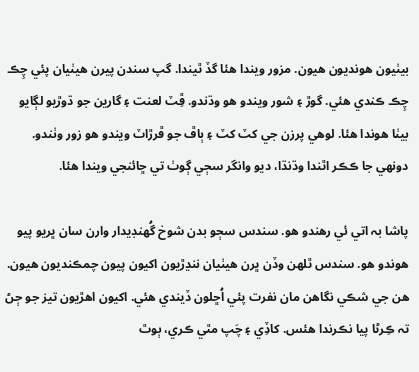بيٺيون ھونديون هيون. مزور ويندا ھئا گڏ ٿيندا. گپ سندن پيرن ھيٺيان پئي چِڪ چِڪ ڪندي ھئي. گوڙ ۽ شور ويندو ھو وڌندو. ڦِٽ لعنت ۽ گارين جو ڌوڙيو لڳايو بيٺا ھوندا ھئا. لوھي پرزن جي کٽ کٽ ۽ ٻاڦ جو ڦرڙاٽ ويندو ھو زور وٺندو. دونھي جا ڪڪر اٿندا وڌنڌا، ديو وانگر سڄي ڳوٺ تي ڇائنجي ويندا ھئا.

پاشا بہ اتي ئي رھندو ھو. سندس سڄو بدن شوخ گُهنڊيدار وارن سان ڀريو پيو ھوندو ھو. سندس ٿلھن وڏن ڀرن ھيٺيان ننڍڙيون اکيون پيون چمڪنديون ھيون. ھن جي شڪي نگاھن مان نفرت پئي اُڇلون ڏيندي ھئي. اکيون اھڙيون تيز جو ڄڻ تہ ڪِرڻا پيا نڪرندا ھئس. کاڏِي ۽ چَپ مٿي ڪري، ٻوٿ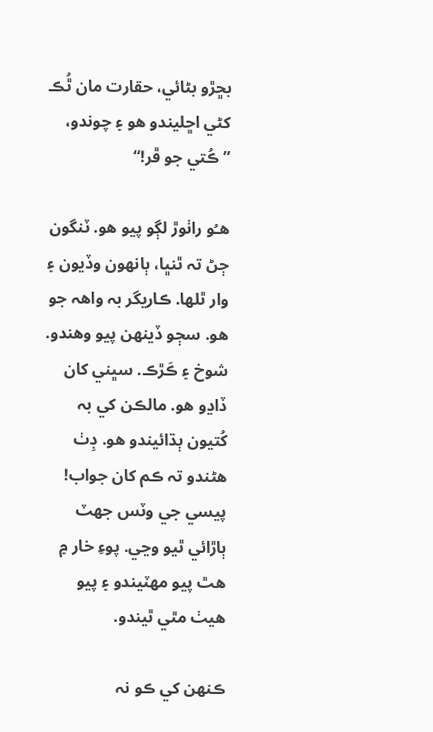بڇڙو بڻائي، حقارت مان ٿُڪ کڻي اڇليندو ھو ۽ چوندو، ”ڪُتي جو ڦر!“

ھـُو راٺوڙ لڳو پيو ھو. ٽنگون ڄڻ تہ ٿنڀا، ٻانھون وڏيون ۽ وار ٿلھا. ڪاريگر بہ واھہ جو ھو. سڄو ڏينھن پيو وھندو. شوخ ۽ ڪَڙڪ. سڀني کان ڏاڍو ھو. مالڪن کي بہ کُتيون ٻڌائيندو ھو. ڊِٺ ھڻندو تہ ڪم کان جواب! پيسي جي وٽس جهٽ ٻاڙائي ٿيو وڃي. پوءِ خار ۾ ھٿ پيو مھٽيندو ۽ پيو ھيٺ مٿي ٿيندو.

ڪنھن کي ڪو نہ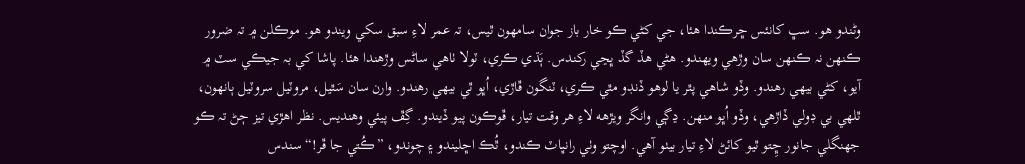وڻندو ھو. سڀ کانئس ڇرڪندا ھئا، جي کڻي ڪو خار باز جوان سامھون ٿيس، تہ عمر لاءِ سبق سکي ويندو ھو. موڪلن ۾ تہ ضرور ڪنھن نہ ڪنھن سان وڙھي ويھندو. ھڻي ھڏ گڏ ڀڃي رکندس. ٻَڌي ڪري، ٽولا ٺاھي ساڻس وڙھندا ھئا. پاشا کي بہ جيڪي سٽ ۾ آيو، کڻي بيھي رھندو. وڏو شاھي پٿر يا لوھو ڏنڊو مٿي ڪري، ٽنگون ڦاڙي، اُڀو ٿي بيھي رھندو. وارن سان سَٿيل، مروٽيل سروٽيل ٻانھون، ٿلهي بي ڊولي ڏاڙهي، وڏو اُڀو منهن. ڍڳي وانگر ويڙهه لاءِ هر وقت تيار، ڦوڪون پيو ڏيندو. گِڦ پيئي وھنديس. نظر اھڙي تيز ڄڻ تہ ڪو جھنگلي جانور ڇِتو ٿيو کائڻ لاءِ تيار بيٺو آھي. اوچتو وٺي رانڀاٽ ڪندو، ٿُڪ اڇليندو ۽ چوندو، ”ڪُتي جا ڦر!“ سندس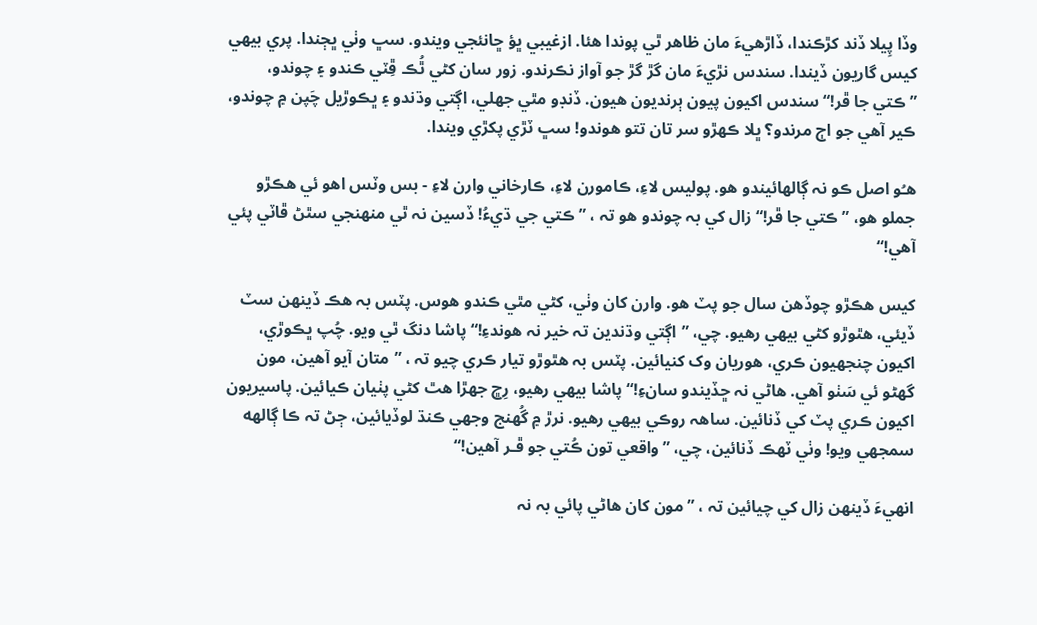وڏا پِيلا ڏند کڙڪندا، ڏاڙھيءَ مان ظاھر ٿي پوندا ھئا. ازغيبي ڀؤ ڇانئجي ويندو. سڀ وٺي ڀڄندا. پري بيھي کيس گاريون ڏيندا. سندس نڙيءَ مان گڙ گڙ جو آواز نڪرندو. زور سان کڻي ٿُڪ ڦِٽي ڪندو ۽ چوندو، ”ڪتي جا ڦر!“ سندس اکيون پيون ٻرنديون ھيون. ڏنڊو مٿي جھلي، اڳتي وڌندو ۽ ڀڪوڙيل چَپن ۾ چوندو، ڪير آھي جو اڄ مرندو؟ ڀلا ڪھڙو سر تان تتو ھوندو! سڀ ٽڙي پکڙي ويندا.

ھـُو اصل ڪو نہ ڳالهائيندو ھو. پوليس لاءِ، ڪامورن لاءِ، ڪارخاني وارن لاءِ - بس وٽس اھو ئي ھڪڙو جملو ھو، ”ڪتي جا ڦر!“ زال کي بہ چوندو ھو تہ ، ”ڪتي جي ڌيءُ! ڏسين نہ ٿي منھنجي سٿڻ ڦاٽي پئي آھي!“

کيس ھڪڙو چوڏھن سال جو پٽ ھو. وارن کان وٺي، کڻي مٿي ڪندو ھوس. پٽس بہ ھڪ ڏينھن سٽ ڏيئي، ھٿوڙو کڻي بيھي رھيو. چي، ”اڳتي وڌندين تہ خير نہ ھوندءِ!“ پاشا دنگ ٿي ويو. چُپ ڀڪوڙي، اکيون چنجھيون ڪري، ھوريان وک کنيائين. پٽس بہ ھٿوڙو تيار ڪري چيو تہ ، ”متان آيو آھين، مون گهڻو ئي سَٺو آھي. ھاڻي نہ ڇڏيندو سانءِ!“ پاشا بيھي رھيو، رِڇ جھڙا ھٿ کڻي پٺيان ڪيائين. پاسيريون اکيون ڪري پٽ کي ڏنائين. ساھہ روڪي بيھي رھيو. نرڙ ۾ گُهنج وجھي ڪنڌ لوڏيائين، ڄڻ تہ ڪا ڳالهه سمجھي ويو! وٺي ٽھڪ ڏنائين، چي، ”واقعي تون ڪُتي جو ڦـر آھين!“

انھيءَ ڏينھن زال کي چيائين تہ ، ”مون کان ھاڻي پائي بہ نہ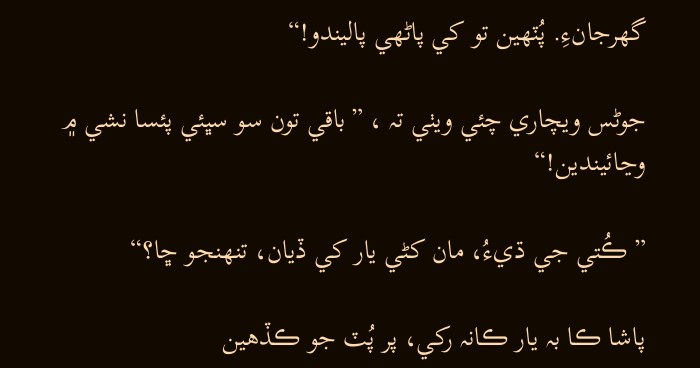گهرجانءِ. پُٽھين تو کي پاڻهي پاليندو!“

جوڻس ويچاري چئي ويٺي تہ ، ”باقي تون سو سڀئي پئسا نشي ۾ وڃائيندين!“

”ڪُتي جي ڌيءُ، مان کڻي يار کي ڏيان، تنھنجو ڇا؟“

پاشا ڪا بہ يار ڪانہ رکي، پر پُٽ جو ڪڏھين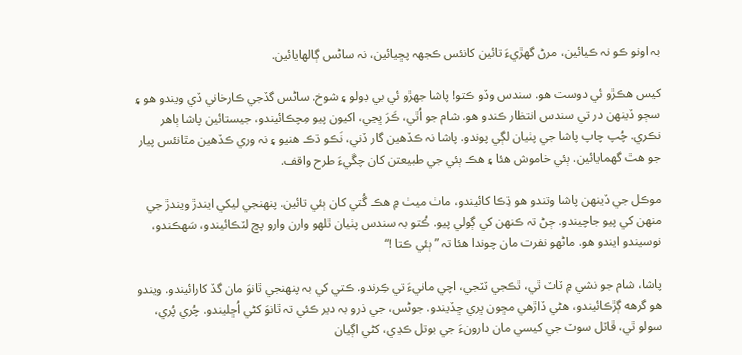بہ اونو ڪو نہ ڪيائين، مرڻ گهڙيءَ تائين کانئس ڪجهہ پڇيائين، نہ ساڻس ڳالهايائين.

کيس ھڪڙو ئي دوست ھو. سندس وڏو ڪتو! پاشا جھڙو ئي بي ڊولو ۽ شوخ. ساڻس گڏجي ڪارخاني ڏي ويندو ھو ۽ سڄو ڏينھن در تي سندس انتظار ڪندو ھو. شام جو اُٿي، ڪَرَ ڀڃي، اکيون پيو مِچڪائيندو، جيستائين پاشا ٻاھر نڪري. چُپ چاپ پاشا جي پٺيان لڳي پوندو. پاشا نہ ڪڏھين گار ڏني، نَڪو ڌڪ ھنيو ۽ نہ وري ڪڏھين مٿانئس پيار جو ھٿ گهمايائين. ٻئي خاموش ھئا ۽ ھڪ ٻئي جي طبيعتن کان چڱيءَ طرح واقف.

موڪل جي ڏينھن پاشا وتندو ھو ڌِڪا کائيندو، ماٺ ميٺ ۾ ھڪ گُتي کان ٻئي تائين. پنھنجي ليکي ايندڙ ويندڙ جي منھن کي پيو جاچيندو. ڄڻ تہ ڪنھن کي ڳولي پيو. ڪُتو بہ سندس پٺيان ٿلھو وارن وارو پڇ لٽڪائيندو، سَھڪندو، نوسيندو ايندو ھو. ماڻهو نفرت مان چوندا ھئا تہ ”ٻئي ڪتا !“

پاشا، شام جو نشي ۾ ٽاٽ ٿي، ٿڪجي ٽٽجي، اچي مانيءَ تي ڪِرندو. ڪتي کي بہ پنھنجي ٿانوَ مان گڏ کارائيندو. ويندو ھو گرهه ڳڙڪائيندو، ھڻي ڏاڙھي مڇون ڀري ڇڏيندو. جوڻس، جي ذرو بہ دير ڪئي تہ ٿانوَ کڻي اُڇليندو. چُري پُري، سولو ٿي، ڦاٽل سوٽ جي کيسي مان دارونءَ جي بوتل ڪڍي، کڻي اڳيان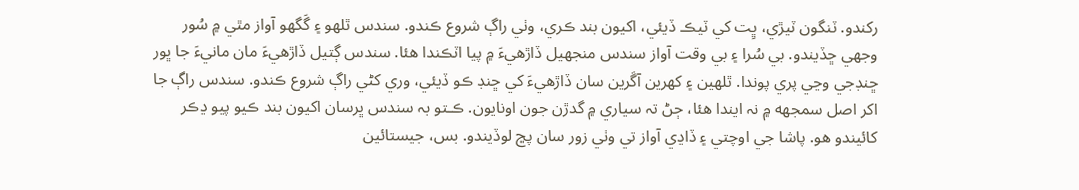رکندو. ٽنگون ٽيڙي، ڀِت کي ٽيڪ ڏيئي، اکيون بند ڪري، وٺي راڳ شروع ڪندو. سندس ٿلھو ۽ گَگهو آواز مٿي ۾ سُور وجهي ڇڏيندو. بي سُرا ۽ بي وقت آواز سندس منجھيل ڏاڙھيءَ ۾ پيا اٽڪندا ھئا. سندس ڳتيل ڏاڙھيءَ مان مانيءَ جا ڀور ڇنڊجي وڃي پري پوندا. ٿلھين ۽ کھرين آڱرين سان ڏاڙھيءَ کي ڇنڊ ڪو ڏيئي، وري کڻي راڳ شروع ڪندو. سندس راڳ جا اکر اصل سمجهه ۾ نہ ايندا ھئا، ڄڻ تہ سياري ۾ گدڙن جون اونايون. ڪـتو بہ سندس ڀرسان اکيون بند ڪيو پيو ڍڪر کائيندو ھو. پاشا جي اوچتي ۽ ڏاڍي آواز تي وٺي زور سان پڇ لوڏيندو. بس، جيستائين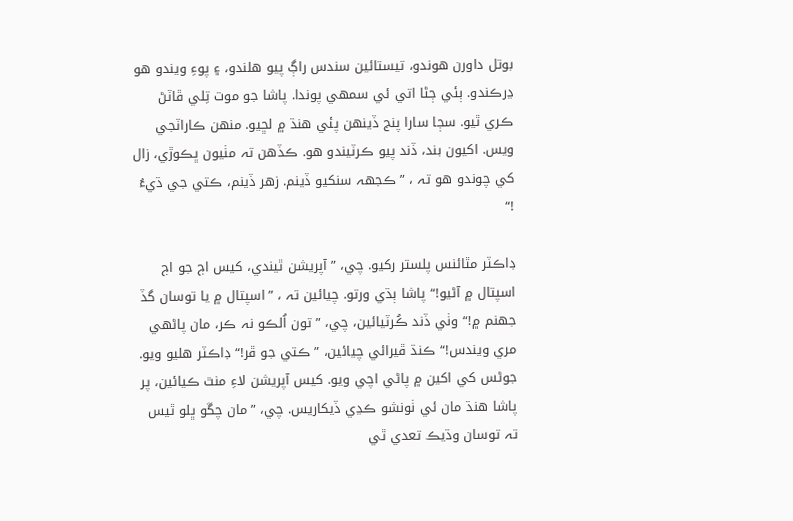بوتل داورن ھوندو، تيستائين سندس راڳ پيو ھلندو، ۽ پوءِ ويندو ھو ڍرڪندو. ٻئي ڄڻا اتي ئي سمھي پوندا. پاشا جو موت تِلي ڦاٽڻ ڪري ٿيو. سڄا سارا پنج ڏينھن پئي ھنڌ ۾ لڇيو. منھن ڪاراٽجي ويس. اکيون بند، ڏند پيو ڪرٽيندو ھو. ڪڏھن تہ مٺيون ڀڪوڙي، زال کي چوندو ھو تہ ، ”ڪجهہ سنکيو ڏينم. زھر ڏينم، ڪتي جي ڌيءُ !“

ڊاڪٽر مٿائنس پلستر رکيو. چي، ”آپريشن ٿيندي، کيس اڄ جو اڄ اسپتال ۾ آڻيو!“ پاشا ٻڌي ورتو. چيائين تہ ، ”اسپتال ۾ يا توسان گڏ جھنم ۾!“ وٺي ڏند ڪُرٽيائين، چي، ”تون اُلڪو نہ ڪر، مان پاڻهي مري ويندس!“ ڪنڌ ڦيرائي چيائين، ”ڪتي جو ڦر!“ ڊاڪٽر ھليو ويو. جوڻس کي اکين ۾ پاڻي اچي ويو. کيس آپريشن لاءِ منٿ ڪيائين، پر پاشا ھنڌ مان ئي ٺونشو ڪڍي ڏيکاريس. چي، ”مان چڱو ڀلو ٿيس تہ توسان وڌيڪ تعدي ٿي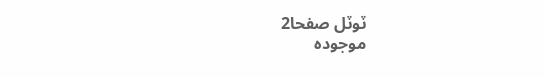ٽوٽل صفحا2
موجودہ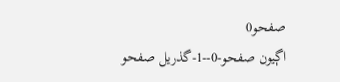صفحو0
اڳيون صفحو-0--1-گذريل صفحو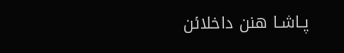پـاشـا ھنن داخلائن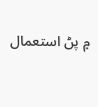۾ پڻ استعمال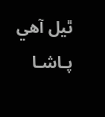ٿيل آھي
پـاشـا